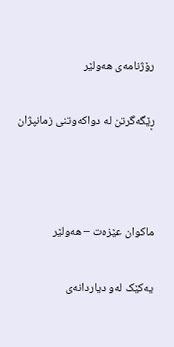رۆژنامەی ھەولێر

ڕێگەگرتن لە دواكەوتنی زمانپژان



ماكوان عێزەت – هه‌ولێر

یەکێک لەو دیاردانەی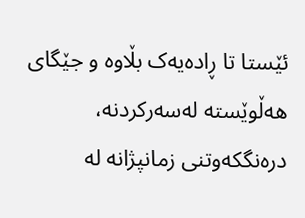ئێستا تا ڕادەیەک بڵاوە و جێگای هەڵوێستە لەسەرکردنە، درەنگکەوتنی زمانپژانە لە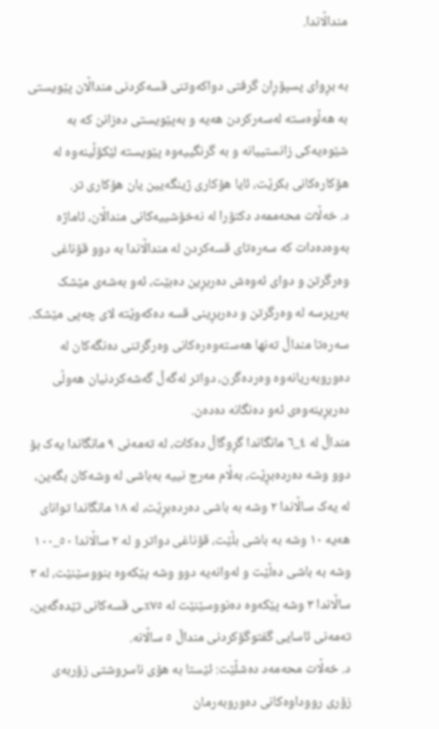منداڵاندا.

بە بڕوای پسپۆڕان گرفتی دواكەوتنی قسەكردنی منداڵان پێویستی بە هەڵوەستە لەسەركردن هەیە و بەپێویستی دەزانن كە بە شێوەیەکی زانستییانە و بە گرنگییەوە پێویستە لێکۆڵینەوە لە هۆکارەکانی بکرێت، ئایا هۆکاری ژینگەیین یان هۆکاری تر.
د. خەڵات محەممەد دکتۆرا لە نەخۆشییەکانی منداڵان، ئاماژە بەوەدەدات كە سەرەتای قسەکردن لە منداڵاندا بە دوو قۆناغی وەرگرتن و دوای ئەوەش دەربڕین دەبێت، ئەو بەشەی مێشک بەرپرسە لە وەرگرتن و دەربڕینی قسە دەکەوێتە لای چەپی مێشک.
سەرەتا منداڵ تەنها هەستەوەرەکانی وەرگرتنی دەنگەکان لە دەوروبەریانەوە وەردەگرن، دواتر لەگەڵ گەشەکردنیان هەوڵی دەربڕینەوەی ئەو دەنگانە دەدەن.
منداڵ لە ٤_٦ مانگاندا گڕوگاڵ دەکات، لە تەمەنی ٩ مانگاندا یەک بۆ دوو وشە دەردەبڕێت، بەڵام مەرج نییە بەباشی لە وشەکان بگەین، لە یەک ساڵاندا ٢ وشە بە باشی دەردەبڕێت، لە ١٨ مانگاندا توانای هەیە ١٠ وشە بە باشی بڵێت، قۆناغی دواتر و لە ٢ ساڵاندا ٥٠_١٠٠ وشە بە باشی دەڵێت و لەوانەیە دوو وشە پێکەوە بنووسێنێت، لە ٣ ساڵاندا ٣ وشە پێکەوە دەنووسێنێت لە ٧٥٪ـی قسەکانی تێدەگەین، تەمەنی ئاسایی گفتوگۆکردنی منداڵ ٥ ساڵانە.
د. خەڵات محەمەد دەشڵێت: ئێستا بە هۆی ناسروشتی زۆربەی زۆری رووداوەکانی دەوروبەرمان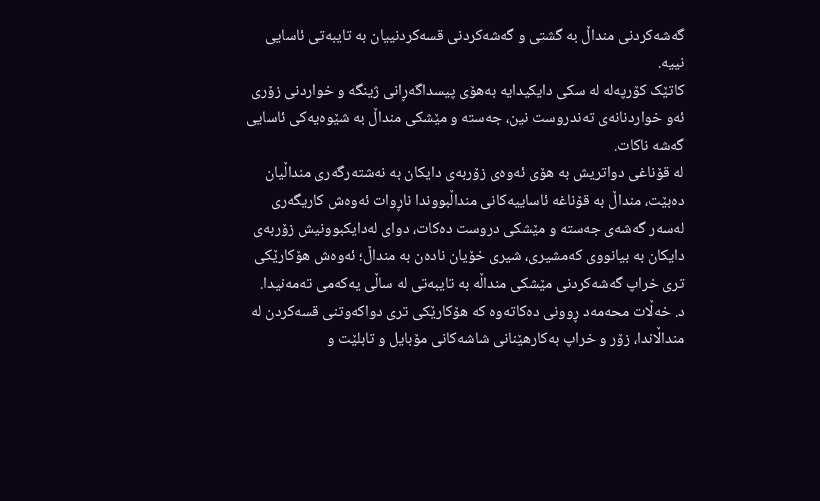گەشەکردنی منداڵ بە گشتی و گەشەکردنی قسەکردنییان بە تایبەتی ئاسایی نییە.
کاتێک کۆرپەلە لە سکی دایکیدایە بەهۆی پیسداگەڕانی ژینگە و خواردنی زۆری ئەو خواردنانەی تەندروست نین، جەستە و مێشکی منداڵ بە شێوەیەکی ئاسایی گەشە ناکات.
لە قۆناغی دواتریش بە هۆی ئەوەی زۆربەی دایکان بە نەشتەرگەری منداڵیان دەبێت، منداڵ بە قۆناغە ئاساییەکانی منداڵبووندا ناڕوات ئەوەش کاریگەری لەسەر گەشەی جەستە و مێشکی دروست دەکات، دوای لەدایکبوونیش زۆربەی دایکان بە بیانووی کەمشیری، شیری خۆیان نادەن بە منداڵ؛ ئەوەش هۆکارێکی تری خراپ گەشەکردنی مێشکی منداڵە بە تایبەتی لە ساڵی یەکەمی تەمەنیدا.
د. خەڵات محەمەد ڕوونی دەكاتەوە كە هۆکارێکی تری دواکەوتنی قسەکردن لە منداڵاندا، زۆر و خراپ بەکارهێنانی شاشەکانی مۆبایل و تابلێت و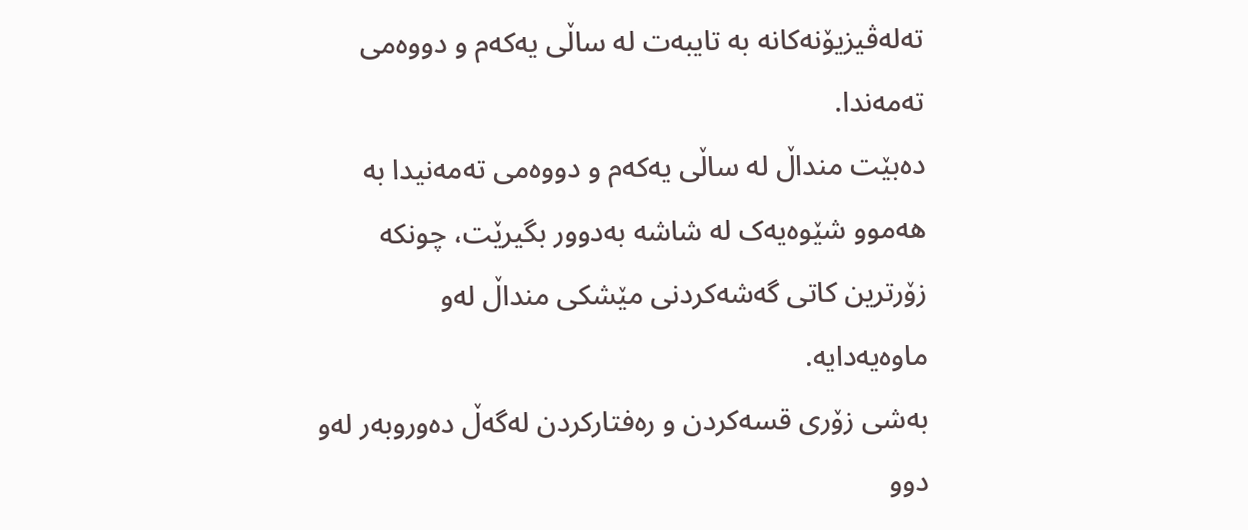تەلەڤیزیۆنەکانە بە تایبەت لە ساڵی یەکەم و دووەمی تەمەندا.
دەبێت منداڵ لە ساڵی یەکەم و دووەمی تەمەنیدا بە هەموو شێوەیەک لە شاشە بەدوور بگیرێت، چونکە زۆرترین کاتی گەشەکردنی مێشکی منداڵ لەو ماوەیەدایە.
بەشی زۆری قسەکردن و رەفتارکردن لەگەڵ دەوروبەر لەو دوو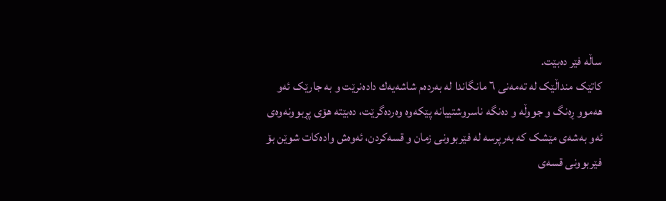ساڵە فێر دەبێت.
کاتێک منداڵێک لە تەمەنی ٦ مانگاندا لە بەردەم شاشەیەك دادەنرێت و بە جارێک ئەو هەموو ڕەنگ و جووڵە و دەنگە ناسروشتییانە پێکەوە وەردەگرێت، دەبێتە هۆی پڕبوونەوەی ئەو بەشەی مێشک کە بەرپرسە لە فێربوونی زمان و قسەکردن، ئەوەش وادەکات شوێن بۆ فێربوونی قسەی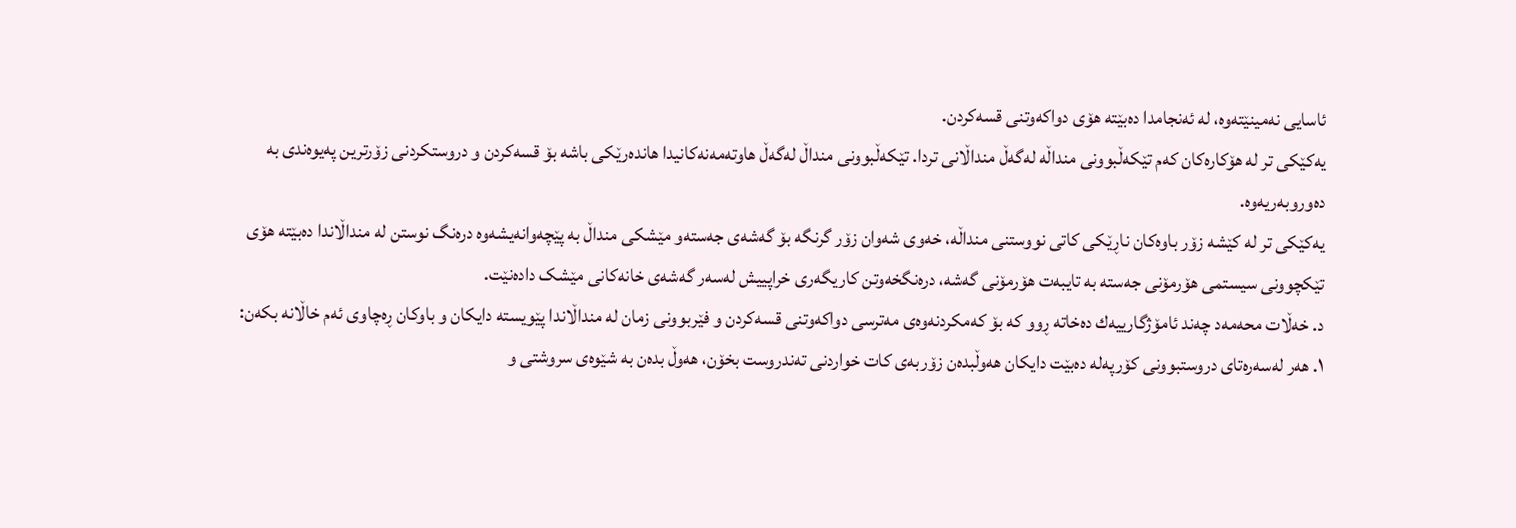ئاسایی نەمینێتەوە، لە ئەنجامدا دەبێتە هۆی دواکەوتنی قسەکردن.
یەکێکی تر لە هۆکارەکان کەم تێکەڵبوونی منداڵە لەگەڵ منداڵانی تردا. تێکەڵبوونی منداڵ لەگەڵ هاوتەمەنەکانیدا هاندەرێکی باشە بۆ قسەکردن و دروستکردنی زۆرترین پەیوەندی بە دەوروبەریەوە.
یەکێکی تر لە کێشە زۆر باوەکان ناڕێکی کاتی نووستنی منداڵە، خەوی شەوان زۆر گرنگە بۆ گەشەی جەستەو مێشکی منداڵ بە پێچەوانەیشەوە درەنگ نوستن لە منداڵاندا دەبێتە هۆی تێکچوونی سیستمی هۆرمۆنی جەستە بە تایبەت هۆرمۆنی گەشە، درەنگخەوتن کاریگەری خراپییش لەسەر گەشەی خانەکانی مێشک دادەنێت.
د. خەڵات محەمەد چەند ئامۆژگارییەك دەخاتە ڕوو كە بۆ کەمکردنەوەی مەترسی دواکەوتنی قسەکردن و فێربوونی زمان لە منداڵاندا پێویستە دایکان و باوکان ڕەچاوی ئەم خاڵانە بکەن:
١. هەر لەسەرەتای دروستبوونی کۆرپەلە دەبێت دایکان هەوڵبدەن زۆربەی کات خواردنی تەندروست بخۆن، هەوڵ بدەن بە شێوەی سروشتی و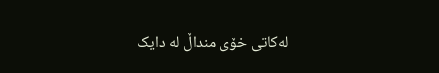لەکاتی خۆی منداڵ لە دایک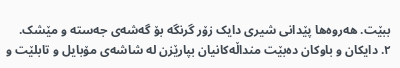ببێت. هەروەها پێدانی شیری دایک زۆر گرنگە بۆ گەشەی جەستە و مێشک.
٢. دایکان و باوکان دەبێت منداڵەکانیان بپارێزن لە شاشەی مۆبایل و تابلێت و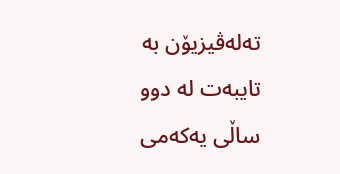تەلەڤیزیۆن بە تایبەت لە دوو ساڵی یەکەمی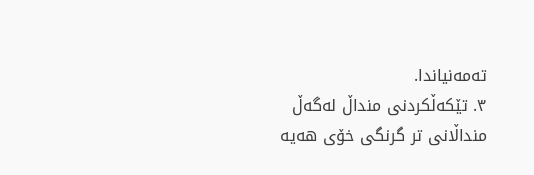تەمەنیاندا.
٣. تێکەڵکردنی منداڵ لەگەڵ منداڵانی تر گرنگی خۆی هەیە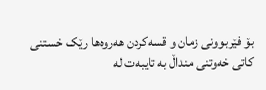بۆ فێربوونی زمان و قسەکردن هەروەها رێک خستنی کاتی خەوتنی منداڵ بە تایبەت لە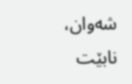شەوان، نابێت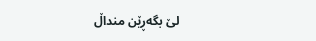لێ بگەڕێن منداڵ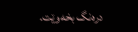درەنگ بخەوێت.